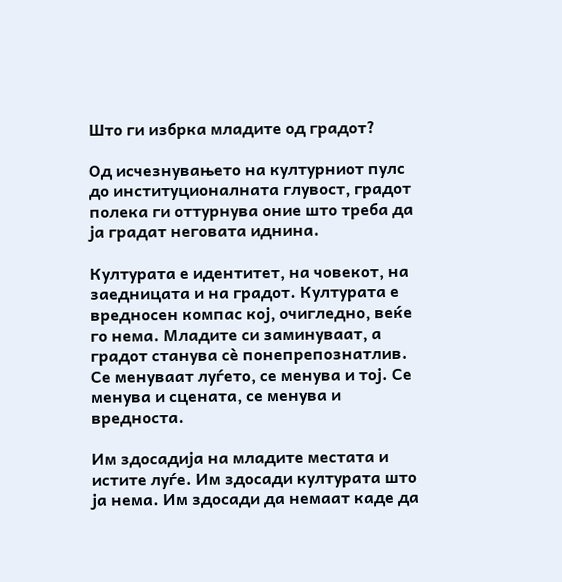Што ги избрка младите од градот?

Од исчезнувањето на културниот пулс до институционалната глувост, градот полека ги оттурнува оние што треба да ја градат неговата иднина.

Културата е идентитет, на човекот, на заедницата и на градот. Културата е вредносен компас кој, очигледно, веќе го нема. Младите си заминуваат, а градот станува сè понепрепознатлив. Се менуваат луѓето, се менува и тој. Се менува и сцената, се менува и вредноста.

Им здосадија на младите местата и истите луѓе. Им здосади културата што ја нема. Им здосади да немаат каде да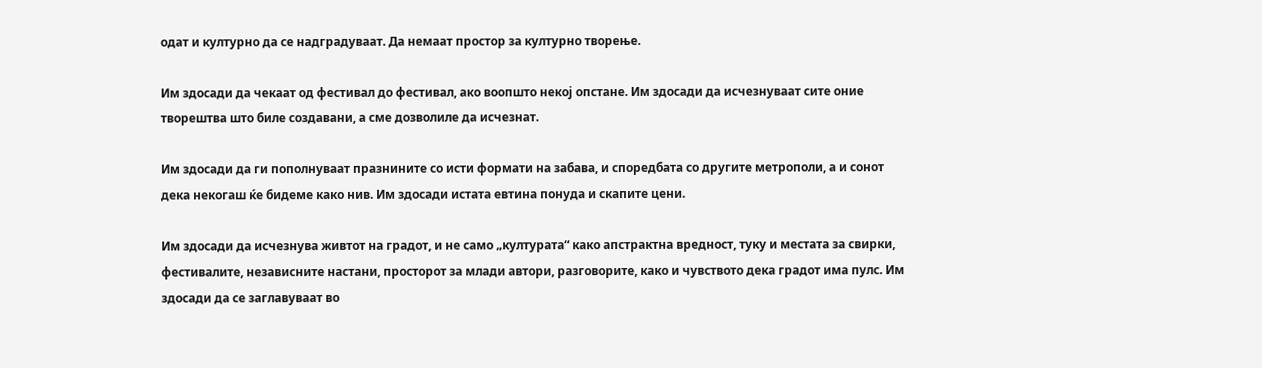одат и културно да се надградуваат. Да немаат простор за културно творење.

Им здосади да чекаат од фестивал до фестивал, ако воопшто некој опстане. Им здосади да исчезнуваат сите оние творештва што биле создавани, а сме дозволиле да исчезнат.

Им здосади да ги пополнуваат празнините со исти формати на забава, и споредбата со другите метрополи, а и сонот дека некогаш ќе бидеме како нив. Им здосади истата евтина понуда и скапите цени.

Им здосади да исчезнува живтот на градот, и не само „културата“ како апстрактна вредност, туку и местата за свирки, фестивалите, независните настани, просторот за млади автори, разговорите, како и чувството дека градот има пулс. Им здосади да се заглавуваат во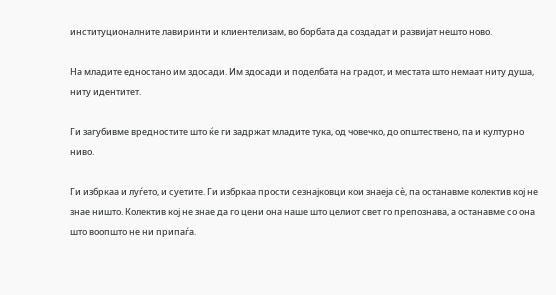институционалните лавиринти и клиентелизам, во борбата да создадат и развијат нешто ново.

На младите едностано им здосади. Им здосади и поделбата на градот, и местата што немаат ниту душа, ниту идентитет.

Ги загубивме вредностите што ќе ги задржат младите тука, од човечко, до општествено, па и културно ниво.

Ги избркаа и луѓето, и суетите. Ги избркаа прости сезнајковци кои знаеја сè, па останавме колектив кој не знае ништо. Колектив кој не знае да го цени она наше што целиот свет го препознава, а останавме со она што воопшто не ни припаѓа.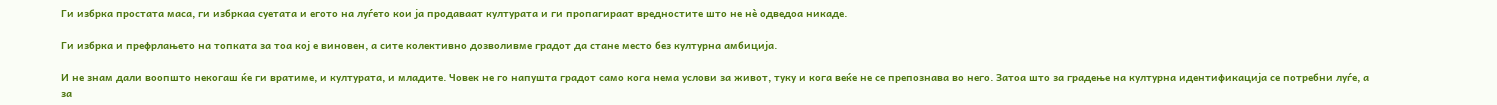Ги избрка простата маса, ги избркаа суетата и егото на луѓето кои ја продаваат културата и ги пропагираат вредностите што не нè одведоа никаде.

Ги избрка и префрлањето на топката за тоа кој е виновен, а сите колективно дозволивме градот да стане место без културна амбиција.

И не знам дали воопшто некогаш ќе ги вратиме, и културата, и младите. Човек не го напушта градот само кога нема услови за живот, туку и кога веќе не се препознава во него. Затоа што за градење на културна идентификација се потребни луѓе, а за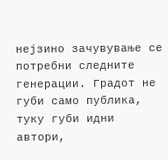нејзино зачувување се потребни следните генерации. Градот не губи само публика, туку губи идни автори,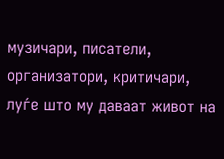музичари, писатели, организатори, критичари, луѓе што му даваат живот на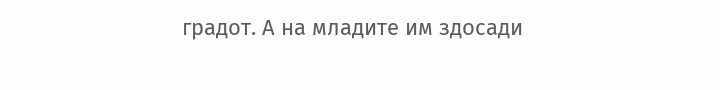градот. А на младите им здосади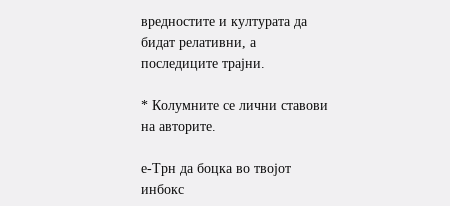вредностите и културата да бидат релативни, а последиците трајни.

* Колумните се лични ставови на авторите.

е-Трн да боцка во твојот инбокс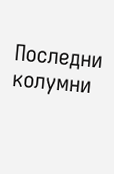Последни колумни